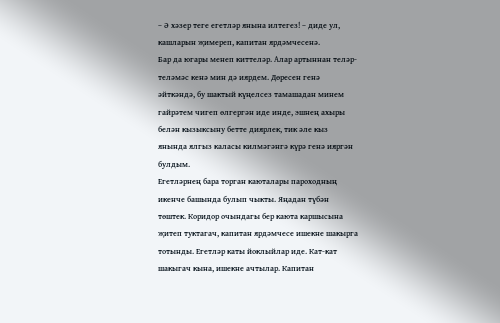– Ә хәзер теге егетләр янына илтегез! – диде ул, кашларын җимереп, капитан ярдәмчесенә.
Бар да югары менеп киттеләр. Алар артыннан теләр-теләмәс кенә мин дә иярдем. Дөресен генә әйткәндә, бу шактый күңелсез тамашадан минем гайрәтем чигеп өлгергән иде инде, эшнең ахыры белән кызыксыну бетте диярлек, тик әле кыз янында ялгыз каласы килмәгәнгә күрә генә ияргән булдым.
Егетләрнең бара торган каюталары пароходның икенче башында булып чыкты. Яңадан түбән төштек. Коридор очындагы бер каюта каршысына җитеп туктагач, капитан ярдәмчесе ишекне шакырга тотынды. Егетләр каты йоклыйлар иде. Кат-кат шакыгач кына, ишекне ачтылар. Капитан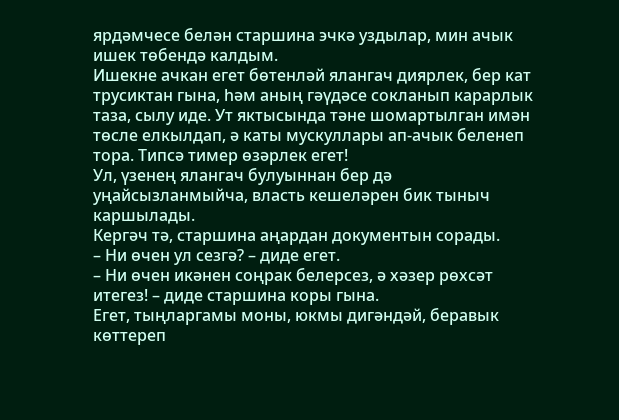ярдәмчесе белән старшина эчкә уздылар, мин ачык ишек төбендә калдым.
Ишекне ачкан егет бөтенләй ялангач диярлек, бер кат трусиктан гына, һәм аның гәүдәсе сокланып карарлык таза, сылу иде. Ут яктысында тәне шомартылган имән төсле елкылдап, ә каты мускуллары ап-ачык беленеп тора. Типсә тимер өзәрлек егет!
Ул, үзенең ялангач булуыннан бер дә уңайсызланмыйча, власть кешеләрен бик тыныч каршылады.
Кергәч тә, старшина аңардан документын сорады.
– Ни өчен ул сезгә? – диде егет.
– Ни өчен икәнен соңрак белерсез, ә хәзер рөхсәт итегез! – диде старшина коры гына.
Егет, тыңларгамы моны, юкмы дигәндәй, беравык көттереп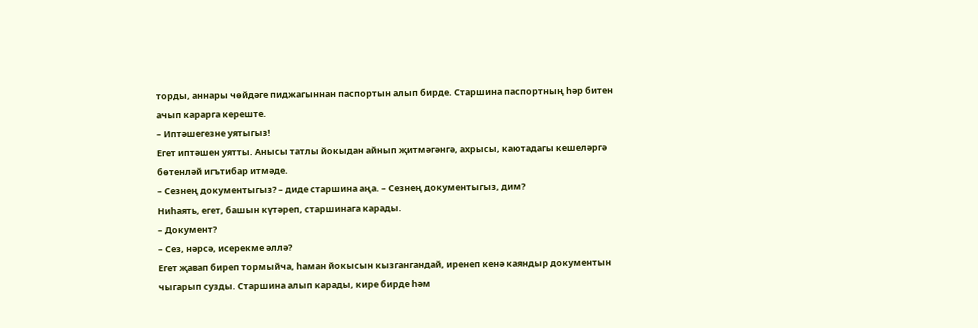торды, аннары чөйдәге пиджагыннан паспортын алып бирде. Старшина паспортның һәр битен ачып карарга кереште.
– Иптәшегезне уятыгыз!
Егет иптәшен уятты. Анысы татлы йокыдан айнып җитмәгәнгә, ахрысы, каютадагы кешеләргә бөтенләй игътибар итмәде.
– Сезнең документыгыз? – диде старшина аңа. – Сезнең документыгыз, дим?
Ниһаять, егет, башын күтәреп, старшинага карады.
– Документ?
– Сез, нәрсә, исерекме әллә?
Егет җавап биреп тормыйча, һаман йокысын кызгангандай, иренеп кенә каяндыр документын чыгарып сузды. Старшина алып карады, кире бирде һәм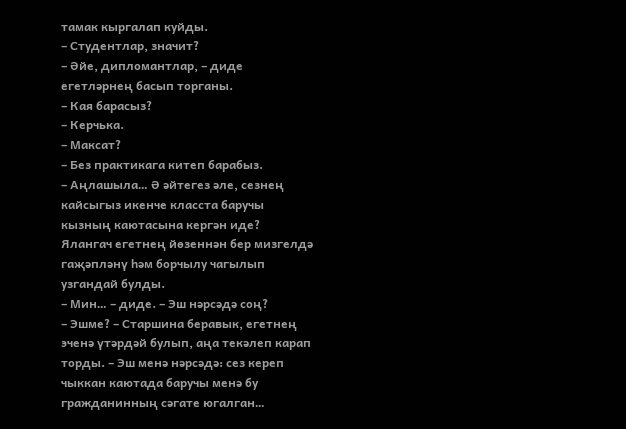тамак кыргалап куйды.
– Студентлар, значит?
– Әйе, дипломантлар, – диде егетләрнең басып торганы.
– Кая барасыз?
– Керчька.
– Максат?
– Без практикага китеп барабыз.
– Аңлашыла… Ә әйтегез әле, сезнең кайсыгыз икенче класста баручы кызның каютасына кергән иде?
Ялангач егетнең йөзеннән бер мизгелдә гаҗәпләнү һәм борчылу чагылып узгандай булды.
– Мин… – диде. – Эш нәрсәдә соң?
– Эшме? – Старшина беравык, егетнең эченә үтәрдәй булып, аңа текәлеп карап торды. – Эш менә нәрсәдә: сез кереп чыккан каютада баручы менә бу гражданинның сәгате югалган…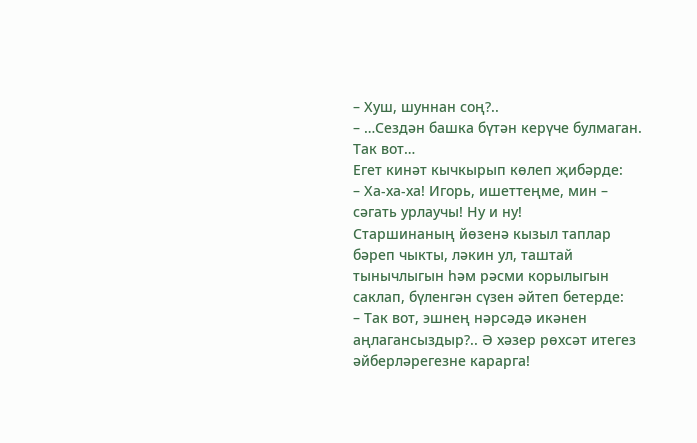– Хуш, шуннан соң?..
– …Сездән башка бүтән керүче булмаган. Так вот…
Егет кинәт кычкырып көлеп җибәрде:
– Ха-ха-ха! Игорь, ишеттеңме, мин – сәгать урлаучы! Ну и ну!
Старшинаның йөзенә кызыл таплар бәреп чыкты, ләкин ул, таштай тынычлыгын һәм рәсми корылыгын саклап, бүленгән сүзен әйтеп бетерде:
– Так вот, эшнең нәрсәдә икәнен аңлагансыздыр?.. Ә хәзер рөхсәт итегез әйберләрегезне карарга!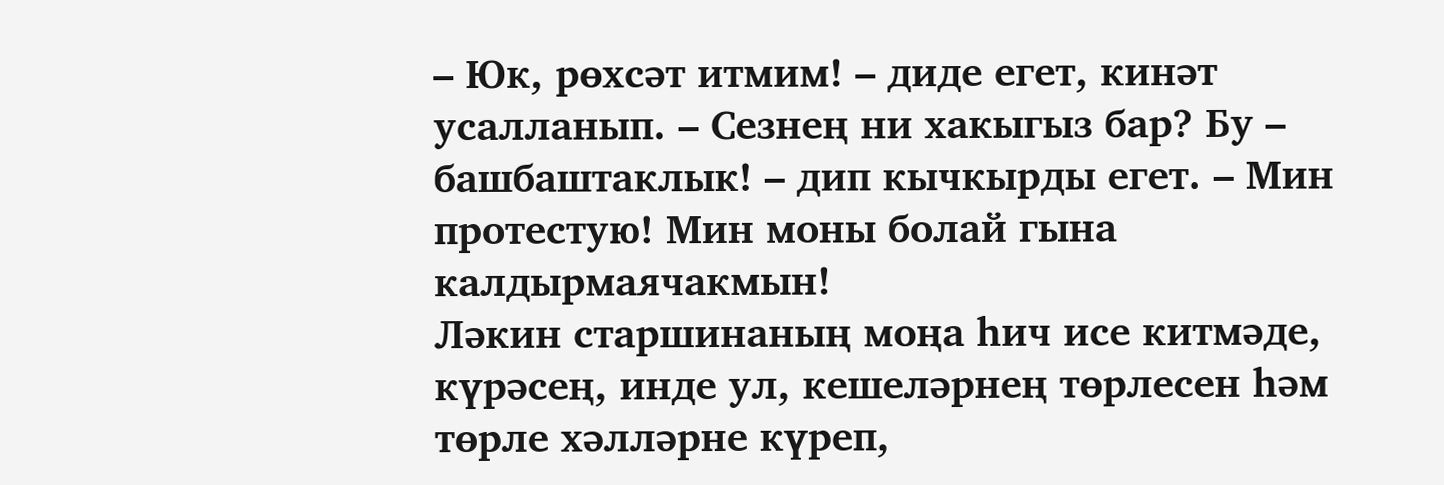– Юк, рөхсәт итмим! – диде егет, кинәт усалланып. – Сезнең ни хакыгыз бар? Бу – башбаштаклык! – дип кычкырды егет. – Мин протестую! Мин моны болай гына калдырмаячакмын!
Ләкин старшинаның моңа һич исе китмәде, күрәсең, инде ул, кешеләрнең төрлесен һәм төрле хәлләрне күреп,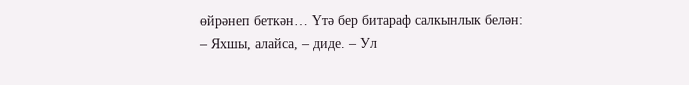өйрәнеп беткән… Үтә бер битараф салкынлык белән:
– Яхшы, алайса, – диде. – Ул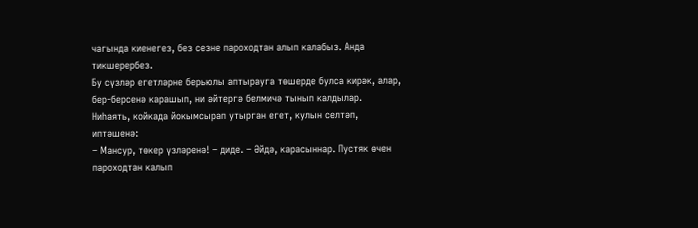чагында киенегез, без сезне пароходтан алып калабыз. Анда тикшерербез.
Бу сүзләр егетләрне берьюлы аптырауга төшерде булса кирәк, алар, бер-берсенә карашып, ни әйтергә белмичә тынып калдылар. Ниһаять, койкада йокымсырап утырган егет, кулын селтәп, иптәшенә:
– Мансур, төкер үзләренә! – диде. – Әйдә, карасыннар. Пустяк өчен пароходтан калып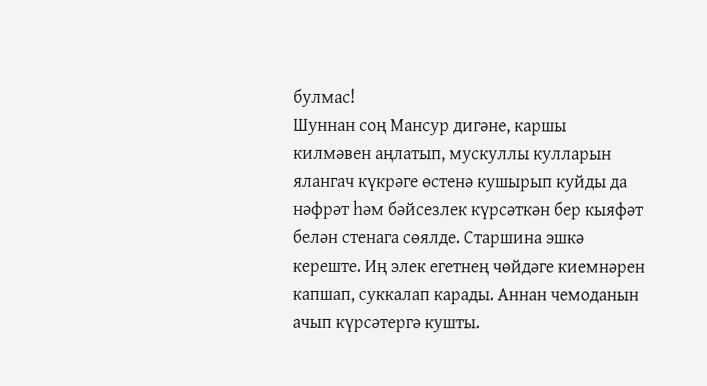булмас!
Шуннан соң Мансур дигәне, каршы килмәвен аңлатып, мускуллы кулларын ялангач күкрәге өстенә кушырып куйды да нәфрәт һәм бәйсезлек күрсәткән бер кыяфәт белән стенага сөялде. Старшина эшкә кереште. Иң элек егетнең чөйдәге киемнәрен капшап, суккалап карады. Аннан чемоданын ачып күрсәтергә кушты.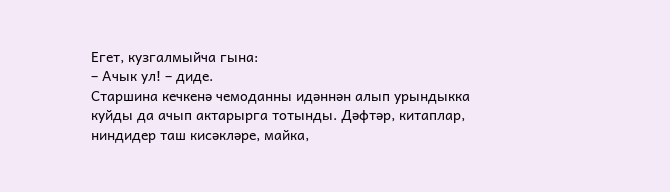Егет, кузгалмыйча гына:
– Ачык ул! – диде.
Старшина кечкенә чемоданны идәннән алып урындыкка куйды да ачып актарырга тотынды. Дәфтәр, китаплар, ниндидер таш кисәкләре, майка,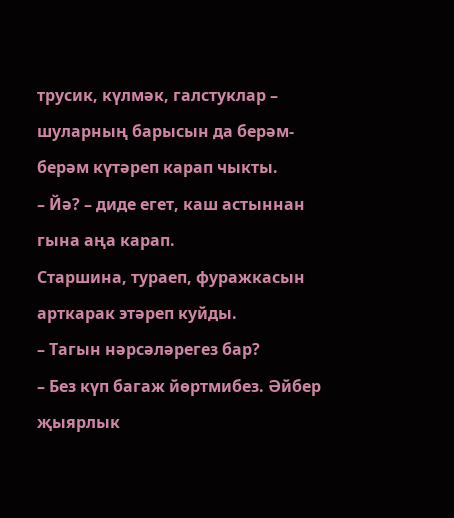трусик, күлмәк, галстуклар – шуларның барысын да берәм-берәм күтәреп карап чыкты.
– Йә? – диде егет, каш астыннан гына аңа карап.
Старшина, тураеп, фуражкасын арткарак этәреп куйды.
– Тагын нәрсәләрегез бар?
– Без күп багаж йөртмибез. Әйбер җыярлык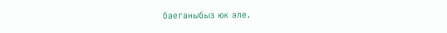баеганыбыз юк әле.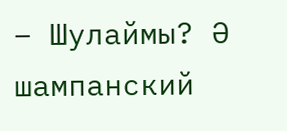– Шулаймы? Ә шампанский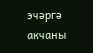эчәргә акчаны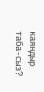каяндыр таба-сыз?